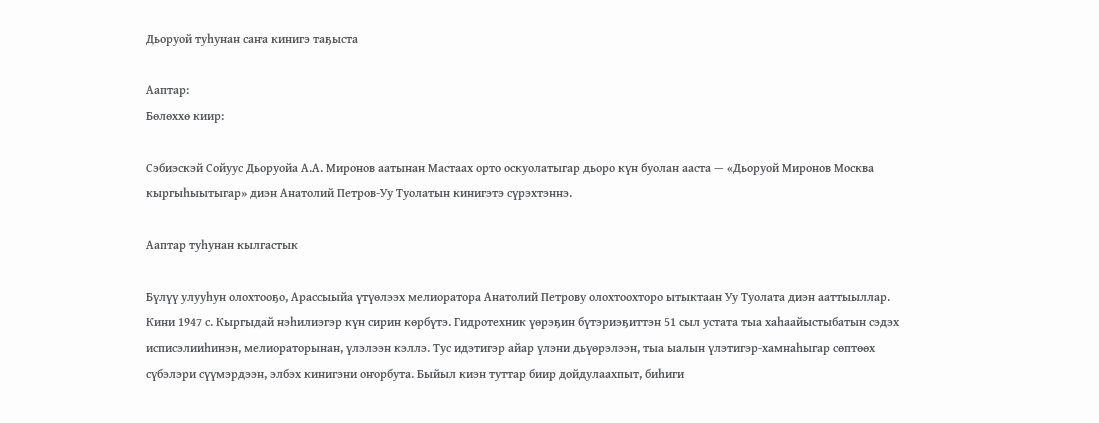Дьоруой туһунан саҥа кинигэ таҕыста

Ааптар:
Бөлөххө киир:

Сэбиэскэй Сойуус Дьоруойа А.А. Миронов аатынан Мастаах орто оскуолатыгар дьоро күн буолан ааста — «Дьоруой Миронов Москва кыргыһыытыгар» диэн Анатолий Петров-Уу Туолатын кинигэтэ сүрэхтэннэ.

Ааптар туһунан кылгастык

Бүлүү улууһун олохтооҕо, Арассыыйа үтүөлээх мелиоратора Анатолий Петрову олохтоохторо ытыктаан Уу Туолата диэн ааттыыллар. Кини 1947 с. Кыргыдай нэһилиэгэр күн сирин көрбүтэ. Гидротехник үөрэҕин бүтэриэҕиттэн 51 сыл устата тыа хаһаайыстыбатын сэдэх исписэлииһинэн, мелиораторынан, үлэлээн кэллэ. Тус идэтигэр айар үлэни дьүөрэлээн, тыа ыалын үлэтигэр-хамнаһыгар сөптөөх сүбэлэри сүүмэрдээн, элбэх кинигэни оҥорбута. Быйыл киэн туттар биир дойдулаахпыт, биһиги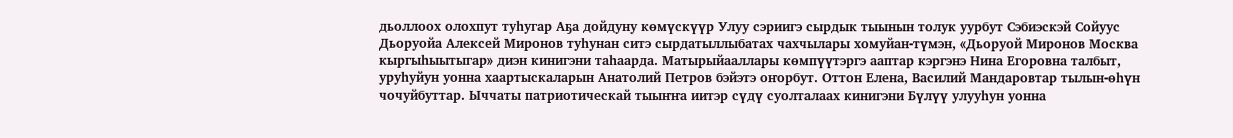дьоллоох олохпут туһугар Аҕа дойдуну көмүскүүр Улуу сэриигэ сырдык тыынын толук уурбут Сэбиэскэй Сойуус Дьоруойа Алексей Миронов туһунан ситэ сырдатыллыбатах чахчылары хомуйан-түмэн, «Дьоруой Миронов Москва кыргыһыытыгар» диэн кинигэни таһаарда. Матырыйааллары көмпүүтэргэ ааптар кэргэнэ Нина Егоровна талбыт, уруһуйун уонна хаартыскаларын Анатолий Петров бэйэтэ оҥорбут. Оттон Елена, Василий Мандаровтар тылын-өһүн чочуйбуттар. Ыччаты патриотическай тыыҥҥа иитэр сүдү суолталаах кинигэни Бүлүү улууһун уонна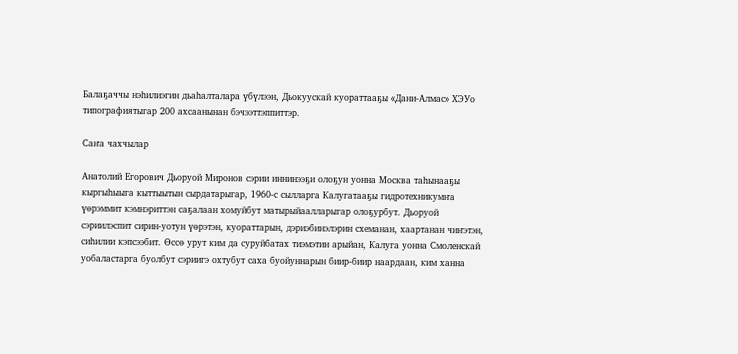Балаҕаччы нэһилиэгин дьаһалталара үбүлээн, Дьокуускай куораттааҕы «Дани-Алмас» ХЭУо типографиятыгар 200 ахсаанынан бэчээттэппиттэр.

Саҥа чахчылар

Анатолий Егорович Дьоруой Миронов сэрии иннинээҕи олоҕун уонна Москва таһынааҕы кыргыһыыга кыттыытын сырдатарыгар, 1960-с сылларга Калугатааҕы гидротехникумҥа үөрэммит кэмнэриттэн саҕалаан хомуйбут матырыйаалларыгар олоҕурбут. Дьоруой сэриилэспит сирин-уотун үөрэтэн, куораттарын, дэриэбинэлэрин схеманан, хаартанан чиҥэтэн, сиһилии кэпсээбит. Өссө урут ким да суруйбатах тиэмэтин арыйан, Калуга уонна Смоленскай уобаластарга буолбут сэриигэ охтубут саха буойуннарын биир-биир наардаан, ким ханна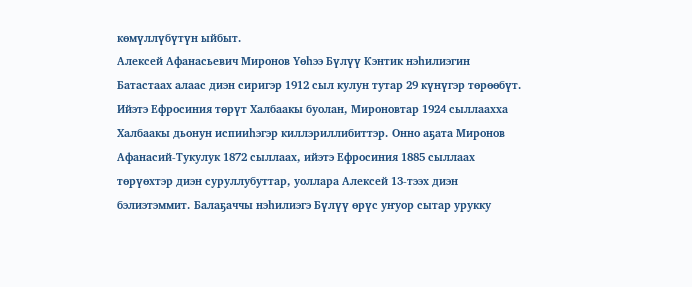көмүллүбүтүн ыйбыт.
Алексей Афанасьевич Миронов Үөһээ Бүлүү Кэнтик нэһилиэгин Батастаах алаас диэн сиригэр 1912 сыл кулун тутар 29 күнүгэр төрөөбүт. Ийэтэ Ефросиния төрүт Халбаакы буолан, Мироновтар 1924 сыллаахха Халбаакы дьонун испииһэгэр киллэриллибиттэр. Онно аҕата Миронов Афанасий-Тукулук 1872 сыллаах, ийэтэ Ефросиния 1885 сыллаах төрүөхтэр диэн суруллубуттар, уоллара Алексей 13-тээх диэн бэлиэтэммит. Балаҕаччы нэһилиэгэ Бүлүү өрүс уҥуор сытар урукку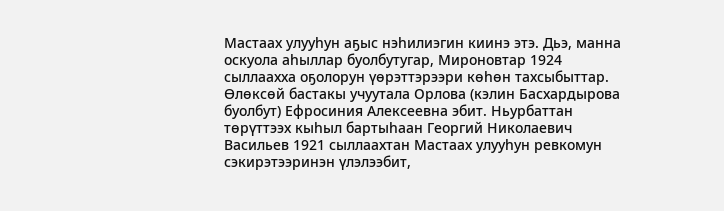Мастаах улууһун аҕыс нэһилиэгин киинэ этэ. Дьэ, манна оскуола аһыллар буолбутугар, Мироновтар 1924 сыллаахха оҕолорун үөрэттэрээри көһөн тахсыбыттар. Өлөксөй бастакы учуутала Орлова (кэлин Басхардырова буолбут) Ефросиния Алексеевна эбит. Ньурбаттан төрүттээх кыһыл бартыһаан Георгий Николаевич Васильев 1921 сыллаахтан Мастаах улууһун ревкомун сэкирэтээринэн үлэлээбит,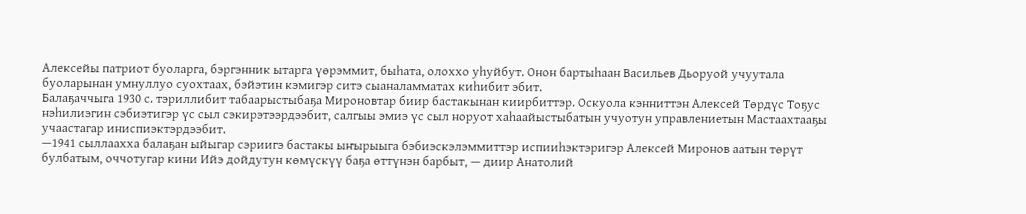Алексейы патриот буоларга, бэргэнник ытарга үөрэммит, быһата, олоххо уһуйбут. Онон бартыһаан Васильев Дьоруой учуутала буоларынан умнуллуо суохтаах, бэйэтин кэмигэр ситэ сыаналамматах киһибит эбит.
Балаҕаччыга 1930 с. тэриллибит табаарыстыбаҕа Мироновтар биир бастакынан киирбиттэр. Оскуола кэнниттэн Алексей Төрдүс Тоҕус нэһилиэгин сэбиэтигэр үс сыл сэкирэтээрдээбит, салгыы эмиэ үс сыл норуот хаһаайыстыбатын учуотун управлениетын Мастаахтааҕы учаастагар иниспиэктэрдээбит.
—1941 сыллаахха балаҕан ыйыгар сэриигэ бастакы ыҥырыыга бэбиэскэлэммиттэр испииһэктэригэр Алексей Миронов аатын төрүт булбатым, оччотугар кини Ийэ дойдутун көмүскүү баҕа өттүнэн барбыт, — диир Анатолий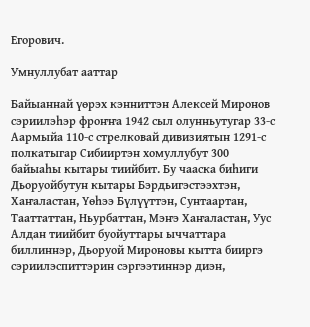Егорович.

Умнуллубат ааттар

Байыаннай үөрэх кэнниттэн Алексей Миронов сэриилэһэр фроҥҥа 1942 сыл олунньутугар 33-с Аармыйа 110-с стрелковай дивизиятын 1291-с полкатыгар Сибииртэн хомуллубут 300 байыаһы кытары тиийбит. Бу чааска биһиги Дьоруойбутун кытары Бэрдьигэстээхтэн, Хаҥаластан, Үөһээ Бүлүүттэн, Сунтаартан, Тааттаттан, Ньурбаттан, Мэҥэ Хаҥаластан, Уус Алдан тиийбит буойуттары ыччаттара биллиннэр, Дьоруой Мироновы кытта бииргэ сэриилэспиттэрин сэргээтиннэр диэн,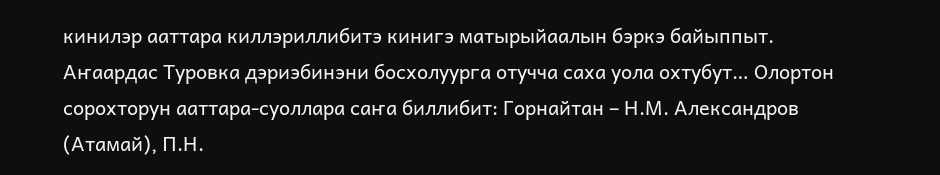кинилэр ааттара киллэриллибитэ кинигэ матырыйаалын бэркэ байыппыт.
Аҥаардас Туровка дэриэбинэни босхолуурга отучча саха уола охтубут… Олортон сорохторун ааттара-суоллара саҥа биллибит: Горнайтан – Н.М. Александров (Атамай), П.Н.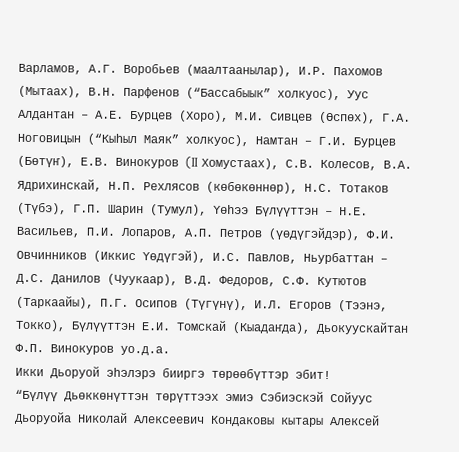Варламов, А.Г. Воробьев (маалтаанылар), И.Р. Пахомов (Мытаах), В.Н. Парфенов (“Бассабыык” холкуос), Уус Алдантан – А.Е. Бурцев (Хоро), М.И. Сивцев (Өспөх), Г.А. Ноговицын (“Кыһыл Маяк” холкуос), Намтан – Г.И. Бурцев (Бөтүҥ), Е.В. Винокуров (II Хомустаах), С.В. Колесов, В.А. Ядрихинскай, Н.П. Рехлясов (көбөкөннөр), Н.С. Тотаков (Түбэ), Г.П. Шарин (Тумул), Үөһээ Бүлүүттэн – Н.Е. Васильев, П.И. Лопаров, А.П. Петров (үөдүгэйдэр), Ф.И. Овчинников (Иккис Үөдүгэй), И.С. Павлов, Ньурбаттан – Д.С. Данилов (Чуукаар), В.Д. Федоров, С.Ф. Кутютов (Таркаайы), П.Г. Осипов (Түгүнү), И.Л. Егоров (Тээнэ, Токко), Бүлүүттэн Е.И. Томскай (Кыадаҥда), Дьокуускайтан Ф.П. Винокуров уо.д.а.
Икки Дьоруой эһэлэрэ бииргэ төрөөбүттэр эбит!
“Бүлүү Дьөккөнүттэн төрүттээх эмиэ Сэбиэскэй Сойуус Дьоруойа Николай Алексеевич Кондаковы кытары Алексей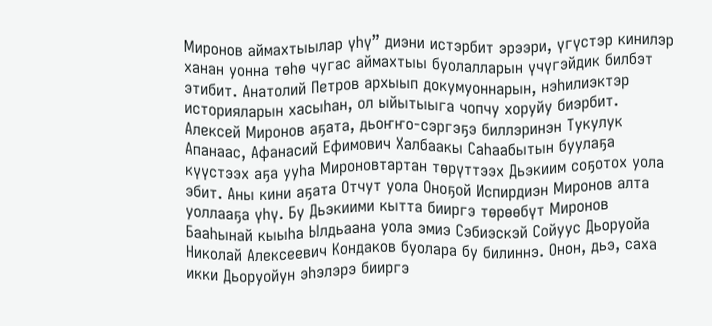Миронов аймахтыылар үһү” диэни истэрбит эрээри, үгүстэр кинилэр ханан уонна төһө чугас аймахтыы буолалларын үчүгэйдик билбэт этибит. Анатолий Петров архыып докумуоннарын, нэһилиэктэр историяларын хасыһан, ол ыйытыыга чопчу хоруйу биэрбит.
Алексей Миронов аҕата, дьоҥҥо-сэргэҕэ биллэринэн Тукулук Апанаас, Афанасий Ефимович Халбаакы Саһаабытын буулаҕа күүстээх аҕа ууһа Мироновтартан төрүттээх Дьэкиим соҕотох уола эбит. Аны кини аҕата Отчут уола Оноҕой Испирдиэн Миронов алта уоллааҕа үһү. Бу Дьэкиими кытта бииргэ төрөөбүт Миронов Бааһынай кыыһа Ылдьаана уола эмиэ Сэбиэскэй Сойуус Дьоруойа Николай Алексеевич Кондаков буолара бу билиннэ. Онон, дьэ, саха икки Дьоруойун эһэлэрэ бииргэ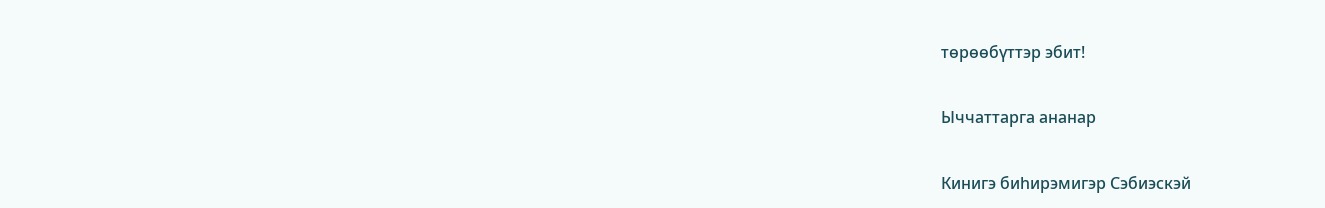төрөөбүттэр эбит!

Ыччаттарга ананар

Кинигэ биһирэмигэр Сэбиэскэй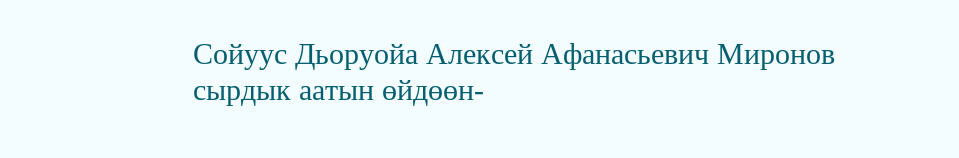Сойуус Дьоруойа Алексей Афанасьевич Миронов сырдык аатын өйдөөн-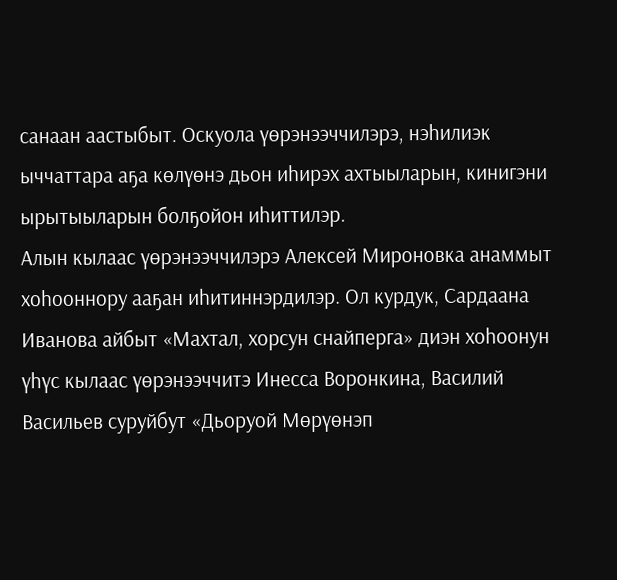санаан аастыбыт. Оскуола үөрэнээччилэрэ, нэһилиэк ыччаттара аҕа көлүөнэ дьон иһирэх ахтыыларын, кинигэни ырытыыларын болҕойон иһиттилэр.
Алын кылаас үөрэнээччилэрэ Алексей Мироновка анаммыт хоһооннору ааҕан иһитиннэрдилэр. Ол курдук, Сардаана Иванова айбыт «Махтал, хорсун снайперга» диэн хоһоонун үһүс кылаас үөрэнээччитэ Инесса Воронкина, Василий Васильев суруйбут «Дьоруой Мөрүөнэп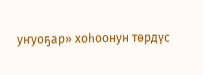уҥуоҕар» хоһоонун төрдүс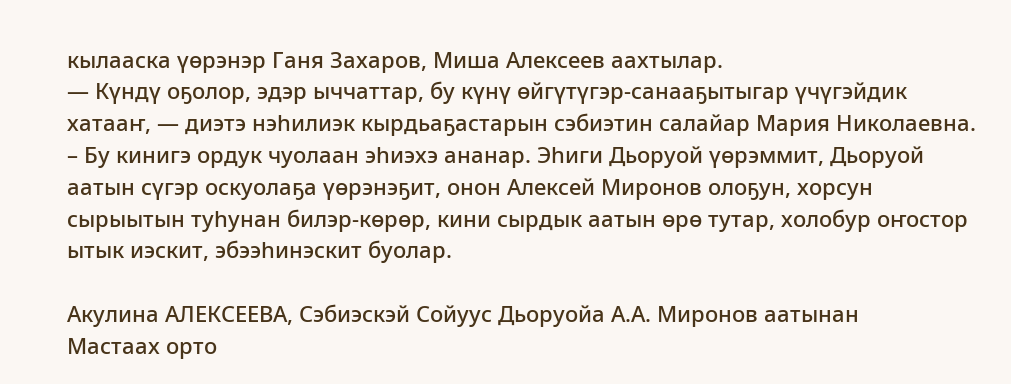кылааска үөрэнэр Ганя Захаров, Миша Алексеев аахтылар.
— Күндү оҕолор, эдэр ыччаттар, бу күнү өйгүтүгэр-санааҕытыгар үчүгэйдик хатааҥ, — диэтэ нэһилиэк кырдьаҕастарын сэбиэтин салайар Мария Николаевна. – Бу кинигэ ордук чуолаан эһиэхэ ананар. Эһиги Дьоруой үөрэммит, Дьоруой аатын сүгэр оскуолаҕа үөрэнэҕит, онон Алексей Миронов олоҕун, хорсун сырыытын туһунан билэр-көрөр, кини сырдык аатын өрө тутар, холобур оҥостор ытык иэскит, эбээһинэскит буолар.

Акулина АЛЕКСЕЕВА, Сэбиэскэй Сойуус Дьоруойа А.А. Миронов аатынан
Мастаах орто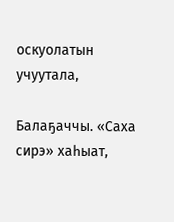оскуолатын учуутала,

Балаҕаччы. «Саха сирэ» хаһыат,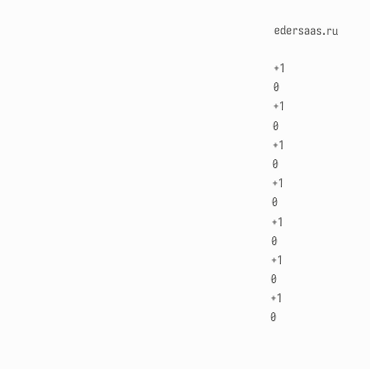edersaas.ru

+1
0
+1
0
+1
0
+1
0
+1
0
+1
0
+1
0